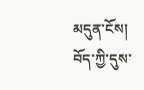མདུན་ངོས།
བོད་ཀྱི་དུས་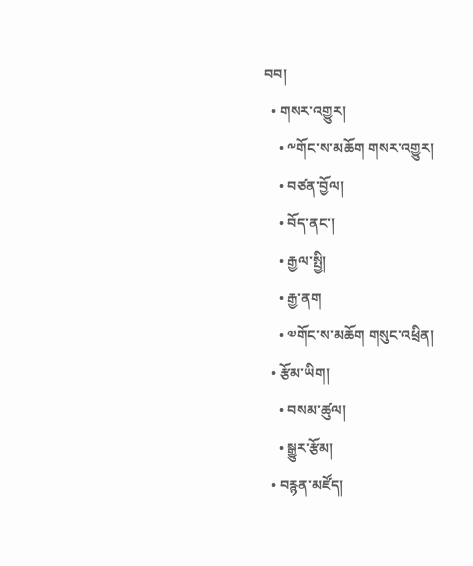བབ།
  • གསར་འགྱུར།
    • ༸གོང་ས་མཆོག གསར་འགྱུར།
    • བཙན་བྱོལ།
    • བོད་ནང་།
    • རྒྱལ་སྤྱི།
    • རྒྱ་ནག
    • ༧གོང་ས་མཆོག གསུང་འཕྲིན།
  • རྩོམ་ཡིག།
    • བསམ་ཚུལ།
    • སྒྱུར་རྩོམ།
  • བརྙན་མཛོད།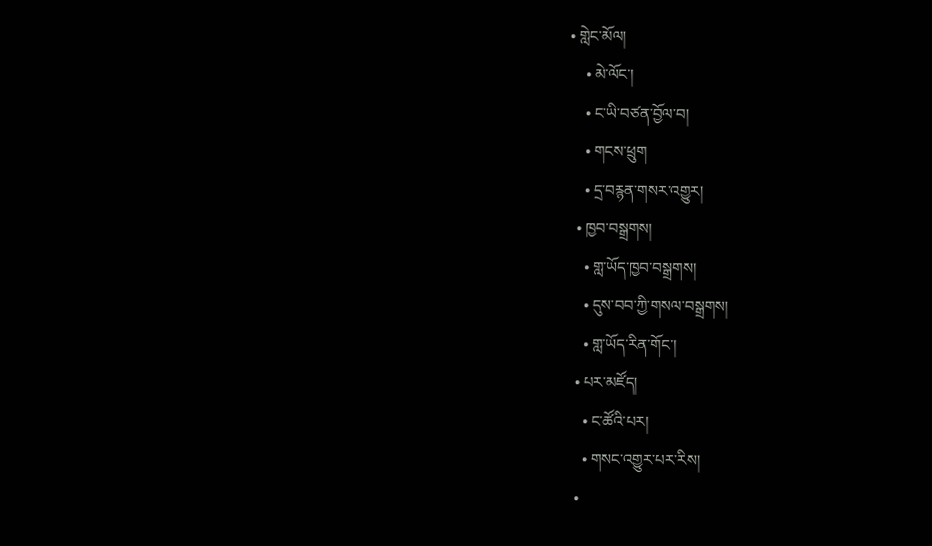• གླེང་མོལ།
    • མེ་ལོང་།
    • ང་ཡི་བཙན་བྱོལ་བ།
    • གངས་ཕྲུག
    • དྲ་བརྙན་གསར་འགྱུར།
  • ཁྱབ་བསྒྲགས།
    • གླ་ཡོད་ཁྱབ་བསྒྲགས།
    • དུས་བབ་ཀྱི་གསལ་བསྒྲགས།
    • གླ་ཡོད་རིན་གོང་།
  • པར་མཛོད།
    • ང་ཚོའི་པར།
    • གསང་འགྱུར་པར་རིས།
  •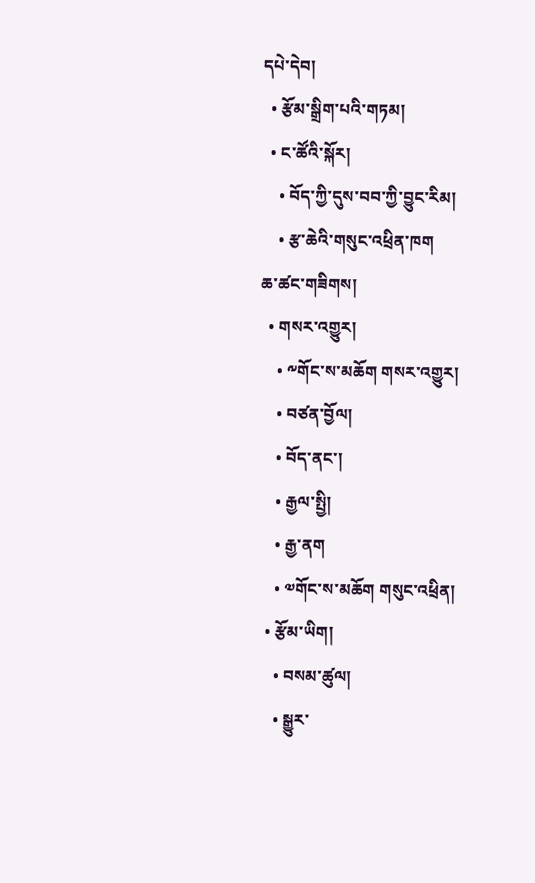དཔེ་དེབ།
  • རྩོམ་སྒྲིག་པའི་གཏམ།
  • ང་ཚོའི་སྐོར།
    • བོད་ཀྱི་དུས་བབ་ཀྱི་བྱུང་རིམ།
    • རྩ་ཆེའི་གསུང་འཕྲིན་ཁག
ཆ་ཚང་གཟིགས།
  • གསར་འགྱུར།
    • ༸གོང་ས་མཆོག གསར་འགྱུར།
    • བཙན་བྱོལ།
    • བོད་ནང་།
    • རྒྱལ་སྤྱི།
    • རྒྱ་ནག
    • ༧གོང་ས་མཆོག གསུང་འཕྲིན།
  • རྩོམ་ཡིག།
    • བསམ་ཚུལ།
    • སྒྱུར་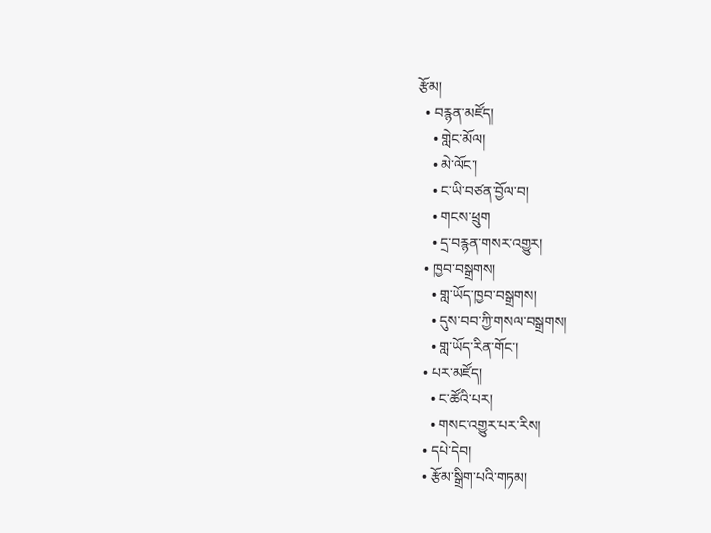རྩོམ།
  • བརྙན་མཛོད།
    • གླེང་མོལ།
    • མེ་ལོང་།
    • ང་ཡི་བཙན་བྱོལ་བ།
    • གངས་ཕྲུག
    • དྲ་བརྙན་གསར་འགྱུར།
  • ཁྱབ་བསྒྲགས།
    • གླ་ཡོད་ཁྱབ་བསྒྲགས།
    • དུས་བབ་ཀྱི་གསལ་བསྒྲགས།
    • གླ་ཡོད་རིན་གོང་།
  • པར་མཛོད།
    • ང་ཚོའི་པར།
    • གསང་འགྱུར་པར་རིས།
  • དཔེ་དེབ།
  • རྩོམ་སྒྲིག་པའི་གཏམ།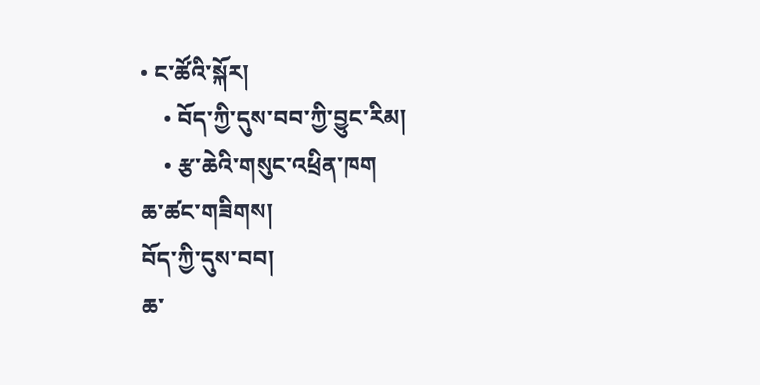• ང་ཚོའི་སྐོར།
    • བོད་ཀྱི་དུས་བབ་ཀྱི་བྱུང་རིམ།
    • རྩ་ཆེའི་གསུང་འཕྲིན་ཁག
ཆ་ཚང་གཟིགས།
བོད་ཀྱི་དུས་བབ།
ཆ་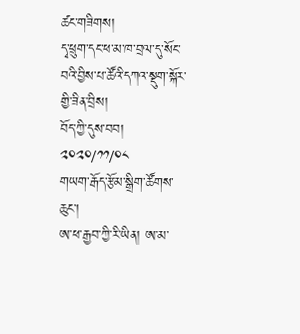ཚང་གཟིགས།
དྭ་ཕྲུག་དང་ཕ་མ་ཁ་བྲལ་དུ་སོང་བའི་བྱིས་པ་ཚོའི་དཀའ་སྡུག་སྐོར་གྱི་ཟིན་བྲིས།
བོད་ཀྱི་དུས་བབ།
༢༠༢༠/༡༡/༠༨
གཡག་རྒོད་རྩོམ་སྒྲིག་ཚོགས་ཆུང་།
ཨ་ཕ་རྒྱབ་ཀྱི་རི་ཡིན། ཨ་མ་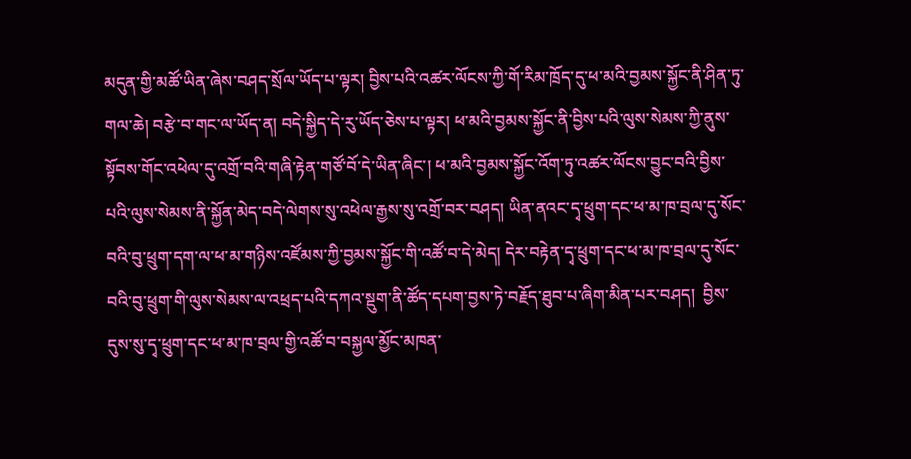མདུན་གྱི་མཚོ་ཡིན་ཞེས་བཤད་སྲོལ་ཡོད་པ་ལྟར། བྱིས་པའི་འཚར་ལོངས་ཀྱི་གོ་རིམ་ཁྲོད་དུ་ཕ་མའི་བྱམས་སྐྱོང་ནི་ཤིན་ཏུ་གལ་ཆེ། བརྩེ་བ་གང་ལ་ཡོད་ན། བདེ་སྐྱིད་དེ་རུ་ཡོད་ཅེས་པ་ལྟར། ཕ་མའི་བྱམས་སྐྱོང་ནི་བྱིས་པའི་ལུས་སེམས་ཀྱི་ནུས་སྟོབས་གོང་འཕེལ་དུ་འགྲོ་བའི་གཞི་རྟེན་གཙོ་བོ་དེ་ཡིན་ཞིང་། ཕ་མའི་བྱམས་སྐྱོང་འོག་ཏུ་འཚར་ལོངས་བྱུང་བའི་བྱིས་པའི་ལུས་སེམས་ནི་སྐྱོན་མེད་བདེ་ལེགས་སུ་འཕེལ་རྒྱས་སུ་འགྲོ་བར་བཤད། ཡིན་ནའང་དྭ་ཕྲུག་དང་ཕ་མ་ཁ་བྲལ་དུ་སོང་བའི་བུ་ཕྲུག་དག་ལ་ཕ་མ་གཉིས་འཛོམས་ཀྱི་བྱམས་སྐྱོང་གི་འཚོ་བ་དེ་མེད། དེར་བརྟེན་དྭ་ཕྲུག་དང་ཕ་མ་ཁ་བྲལ་དུ་སོང་བའི་བུ་ཕྲུག་གི་ལུས་སེམས་ལ་འཕྲད་པའི་དཀའ་སྡུག་ནི་ཚོད་དཔག་བྱས་ཏེ་བརྗོད་ཐུབ་པ་ཞིག་མིན་པར་བཤད།  བྱིས་དུས་སུ་དྭ་ཕྲུག་དང་ཕ་མ་ཁ་བྲལ་གྱི་འཚོ་བ་བསྐྱལ་མྱོང་མཁན་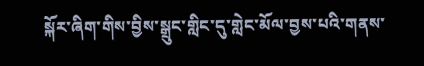སྐོར་ཞིག་གིས་བྱིས་སྒྲུང་གླིང་དུ་གླེང་མོལ་བྱས་པའི་གནས་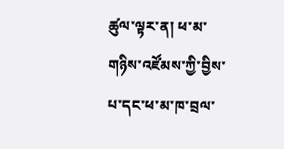ཚུལ་ལྟར་ན། ཕ་མ་གཉིས་འཛོམས་ཀྱི་བྱིས་པ་དང་ཕ་མ་ཁ་བྲལ་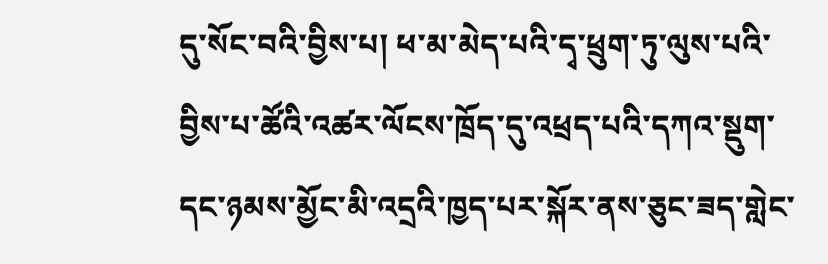དུ་སོང་བའི་བྱིས་པ། ཕ་མ་མེད་པའི་དྭ་ཕྲུག་ཏུ་ལུས་པའི་བྱིས་པ་ཚོའི་འཚར་ལོངས་ཁྲོད་དུ་འཕྲད་པའི་དཀའ་སྡུག་དང་ཉམས་མྱོང་མི་འདྲའི་ཁྱད་པར་སྐོར་ནས་ཅུང་ཟད་གླེང་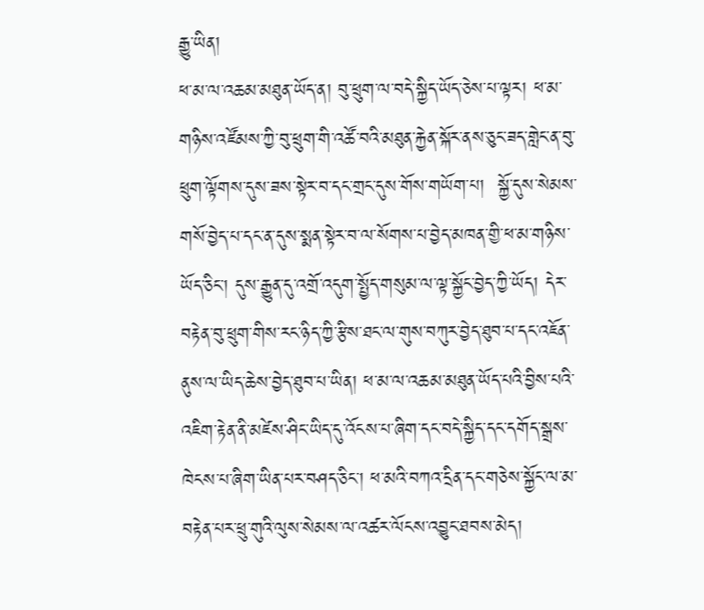རྒྱུ་ཡིན།
ཕ་མ་ལ་འཆམ་མཐུན་ཡོད་ན། བུ་ཕྲུག་ལ་བདེ་སྐྱིད་ཡོད་ཅེས་པ་ལྟར། ཕ་མ་གཉིས་འཛོམས་ཀྱི་བུ་ཕྲུག་གི་འཚོ་བའི་མཐུན་རྐྱེན་སྐོར་ནས་ཅུང་ཟད་གླེང་ན་བུ་ཕྲུག་ལྟོགས་དུས་ཟས་སྟེར་བ་དང་གྲང་དུས་གོས་གཡོག་པ།  སྐྱོ་དུས་སེམས་གསོ་བྱེད་པ་དང་ན་དུས་སྨན་སྟེར་བ་ལ་སོགས་པ་བྱེད་མཁན་གྱི་ཕ་མ་གཉིས་ཡོད་ཅིང་། དུས་རྒྱུན་དུ་འགྲོ་འདུག་སྤྱོད་གསུམ་ལ་ལྟ་སྐྱོང་བྱེད་ཀྱི་ཡོད། དེར་བརྟེན་བུ་ཕྲུག་གིས་རང་ཉིད་ཀྱི་རྩིས་ཐང་ལ་གུས་བཀུར་བྱེད་ཐུབ་པ་དང་འཇོན་ནུས་ལ་ཡིད་ཆེས་བྱེད་ཐུབ་པ་ཡིན། ཕ་མ་ལ་འཆམ་མཐུན་ཡོད་པའི་བྱིས་པའི་འཇིག་རྟེན་ནི་མཛེས་ཤིང་ཡིད་དུ་འོངས་པ་ཞིག་དང་བདེ་སྐྱིད་དང་དགོད་སྒྲས་ཁེངས་པ་ཞིག་ཡིན་པར་བཤད་ཅིང་། ཕ་མའི་བཀའ་དྲིན་དང་གཅེས་སྐྱོང་ལ་མ་བརྟེན་པར་ཕྲུ་གུའི་ལུས་སེམས་ལ་འཚར་ལོངས་འབྱུང་ཐབས་མེད།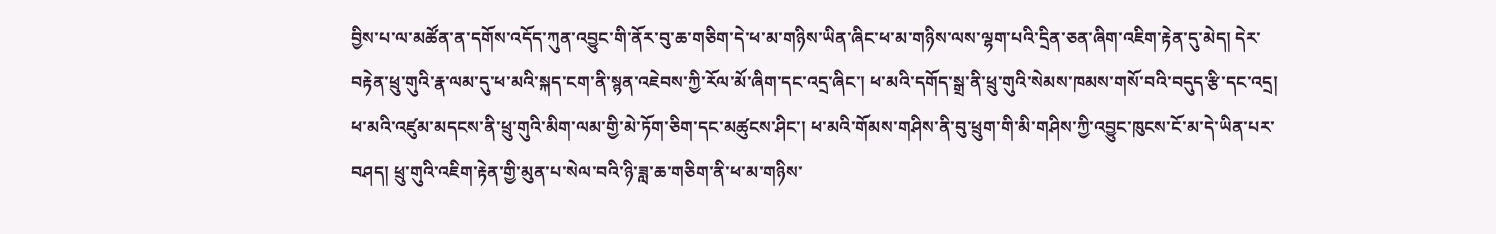བྱིས་པ་ལ་མཚོན་ན་དགོས་འདོད་ཀུན་འབྱུང་གི་ནོར་བུ་ཆ་གཅིག་དེ་ཕ་མ་གཉིས་ཡིན་ཞིང་ཕ་མ་གཉིས་ལས་ལྷག་པའི་དྲིན་ཅན་ཞིག་འཇིག་རྟེན་དུ་མེད། དེར་བརྟེན་ཕྲུ་གུའི་རྣ་ལམ་དུ་ཕ་མའི་སྐད་ངག་ནི་སྙན་འཇེབས་ཀྱི་རོལ་མོ་ཞིག་དང་འདྲ་ཞིང་། ཕ་མའི་དགོད་སྒྲ་ནི་ཕྲུ་གུའི་སེམས་ཁམས་གསོ་བའི་བདུད་རྩི་དང་འདྲ། ཕ་མའི་འཛུམ་མདངས་ནི་ཕྲུ་གུའི་མིག་ལམ་གྱི་མེ་ཏོག་ཅིག་དང་མཚུངས་ཤིང་། ཕ་མའི་གོམས་གཤིས་ནི་བུ་ཕྲུག་གི་མི་གཤིས་ཀྱི་འབྱུང་ཁུངས་ངོ་མ་དེ་ཡིན་པར་བཤད། ཕྲུ་གུའི་འཇིག་རྟེན་གྱི་མུན་པ་སེལ་བའི་ཉི་ཟླ་ཆ་གཅིག་ནི་ཕ་མ་གཉིས་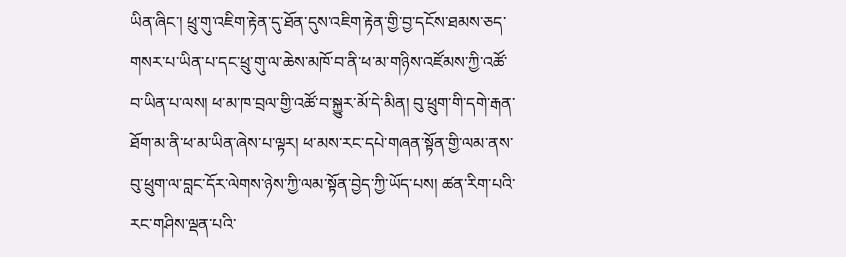ཡིན་ཞིང་། ཕྲུ་གུ་འཇིག་རྟེན་དུ་ཐོན་དུས་འཇིག་རྟེན་གྱི་བྱ་དངོས་ཐམས་ཅད་གསར་པ་ཡིན་པ་དང་ཕྲུ་གུ་ལ་ཆེས་མཁོ་བ་ནི་ཕ་མ་གཉིས་འཛོམས་ཀྱི་འཚོ་བ་ཡིན་པ་ལས། ཕ་མ་ཁ་བྲལ་གྱི་འཚོ་བ་སྐྱུར་མོ་དེ་མིན། བུ་ཕྲུག་གི་དགེ་རྒན་ཐོག་མ་ནི་ཕ་མ་ཡིན་ཞེས་པ་ལྟར། ཕ་མས་རང་དཔེ་གཞན་སྟོན་གྱི་ལམ་ནས་བུ་ཕྲུག་ལ་བླང་དོར་ལེགས་ཉེས་ཀྱི་ལམ་སྟོན་བྱེད་ཀྱི་ཡོད་པས། ཚན་རིག་པའི་རང་གཤིས་ལྡན་པའི་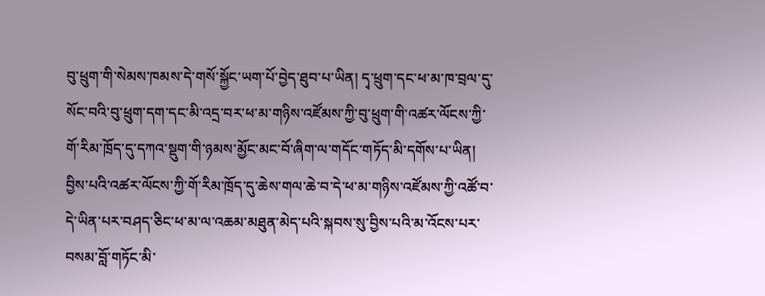བུ་ཕྲུག་གི་སེམས་ཁམས་དེ་གསོ་སྐྱོང་ཡག་པོ་བྱེད་ཐུབ་པ་ཡིན། དྭ་ཕྲུག་དང་ཕ་མ་ཁ་བྲལ་དུ་སོང་བའི་བུ་ཕྲུག་དག་དང་མི་འདྲ་བར་ཕ་མ་གཉིས་འཛོམས་ཀྱི་བུ་ཕྲུག་གི་འཚར་ལོངས་ཀྱི་གོ་རིམ་ཁྲོད་དུ་དཀའ་སྡུག་གི་ཉམས་མྱོང་མང་བོ་ཞིག་ལ་གདོང་གཏོད་མི་དགོས་པ་ཡིན།
བྱིས་པའི་འཚར་ལོངས་ཀྱི་གོ་རིམ་ཁྲོད་དུ་ཆེས་གལ་ཆེ་བ་དེ་ཕ་མ་གཉིས་འཛོམས་ཀྱི་འཚོ་བ་དེ་ཡིན་པར་བཤད་ཅིང་ཕ་མ་ལ་འཆམ་མཐུན་མེད་པའི་སྐབས་སུ་བྱིས་པའི་མ་འོངས་པར་བསམ་བློ་གཏོང་མི་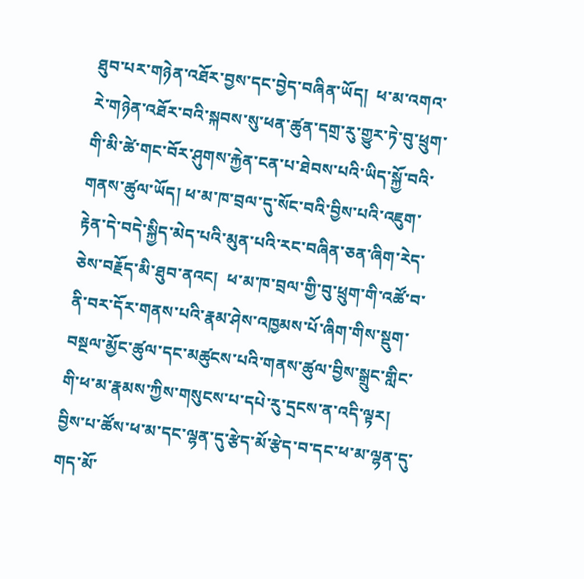ཐུབ་པར་གཉེན་འཐོར་བྱས་དང་བྱེད་བཞིན་ཡོད།  ཕ་མ་འགའ་རེ་གཉེན་འཐོར་བའི་སྐབས་སུ་ཕན་ཚུན་དགྲ་རུ་གྱུར་ཏེ་བུ་ཕྲུག་གི་མི་ཚེ་གང་བོར་ཤུགས་རྐྱེན་ངན་པ་ཐེབས་པའི་ཡིད་སྐྱོ་བའི་གནས་ཚུལ་ཡོད། ཕ་མ་ཁ་བྲལ་དུ་སོང་བའི་བྱིས་པའི་འཇུག་རྟེན་དེ་བདེ་སྐྱིད་མེད་པའི་མུན་པའི་རང་བཞིན་ཅན་ཞིག་རེད་ཅེས་བརྗོད་མི་ཐུབ་ནའང།  ཕ་མ་ཁ་བྲལ་གྱི་བུ་ཕྲུག་གི་འཚོ་བ་ནི་བར་དོར་གནས་པའི་རྣམ་ཤེས་འཁྱམས་པོ་ཞིག་གིས་སྡུག་བསྔལ་མྱོང་ཚུལ་དང་མཚུངས་པའི་གནས་ཚུལ་བྱིས་སྒྲུང་གླིང་གི་ཕ་མ་རྣམས་ཀྱིས་གསུངས་པ་དཔེ་རུ་དྲངས་ན་འདི་ལྟར།  བྱིས་པ་ཚོས་ཕ་མ་དང་ལྷན་དུ་རྩེད་མོ་རྩེད་བ་དང་ཕ་མ་ལྷན་དུ་གད་མོ་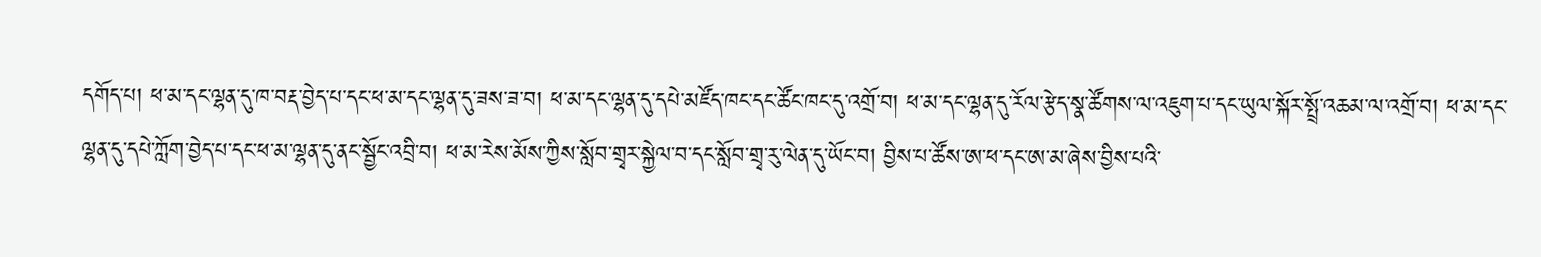དགོད་པ། ཕ་མ་དང་ལྷན་དུ་ཁ་བརྡ་བྱེད་པ་དང་ཕ་མ་དང་ལྷན་དུ་ཟས་ཟ་བ། ཕ་མ་དང་ལྷན་དུ་དཔེ་མཛོད་ཁང་དང་ཚོང་ཁང་དུ་འགྲོ་བ། ཕ་མ་དང་ལྷན་དུ་རོལ་རྩེད་སྣ་ཚོགས་ལ་འཇུག་པ་དང་ཡུལ་སྐོར་སྤྲོ་འཆམ་ལ་འགྲོ་བ། ཕ་མ་དང་ལྷན་དུ་དཔེ་ཀློག་བྱེད་པ་དང་ཕ་མ་ལྷན་དུ་ནང་སྦྱོང་འབྲི་བ། ཕ་མ་རེས་མོས་ཀྱིས་སློབ་གྲྭར་སྐྱེལ་བ་དང་སློབ་གྲྭ་རུ་ལེན་དུ་ཡོང་བ། བྱིས་པ་ཚོས་ཨ་ཕ་དང་ཨ་མ་ཞེས་བྱིས་པའི་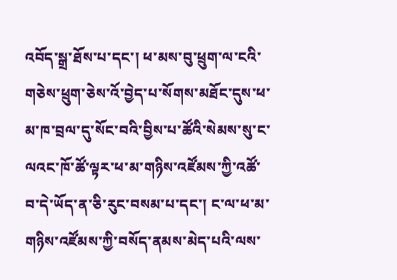འབོད་སྒྲ་ཐོས་པ་དང་། ཕ་མས་བུ་ཕྲུག་ལ་ངའི་གཅེས་ཕྲུག་ཅེས་འོ་བྱེད་པ་སོགས་མཐོང་དུས་ཕ་མ་ཁ་བྲལ་དུ་སོང་བའི་བྱིས་པ་ཚོའི་སེམས་སུ་ང་ལའང་ཁོ་ཚོ་ལྟར་ཕ་མ་གཉིས་འཛོམས་ཀྱི་འཚོ་བ་དེ་ཡོད་ན་ཅི་རུང་བསམ་པ་དང་། ང་ལ་ཕ་མ་གཉིས་འཛོམས་ཀྱི་བསོད་ནམས་མེད་པའི་ལས་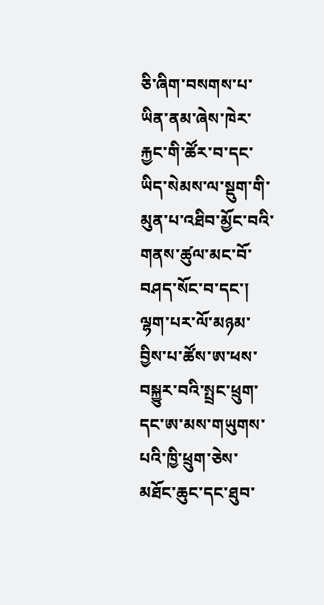ཅི་ཞིག་བསགས་པ་ཡིན་ནམ་ཞེས་ཁེར་རྐྱང་གི་ཚོར་བ་དང་ཡིད་སེམས་ལ་སྡུག་གི་མུན་པ་འཐིབ་མྱོང་བའི་གནས་ཚུལ་མང་བོ་བཤད་སོང་བ་དང་། ལྷག་པར་ལོ་མཉམ་བྱིས་པ་ཚོས་ཨ་ཕས་བསྐྱུར་བའི་སྤྲང་ཕྲུག་དང་ཨ་མས་གཡུགས་པའི་ཁྱི་ཕྲུག་ཅེས་མཐོང་ཆུང་དང་ཐུབ་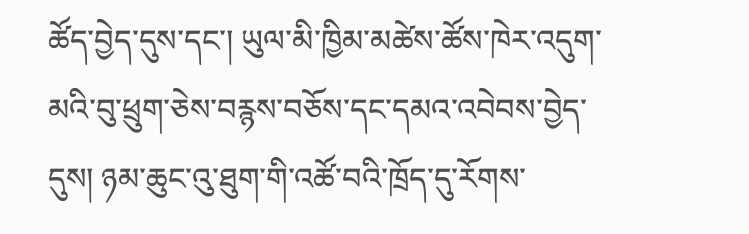ཚོད་བྱེད་དུས་དང་། ཡུལ་མི་ཁྱིམ་མཚེས་ཚོས་ཁེར་འདུག་མའི་བུ་ཕྲུག་ཅེས་བརྙས་བཅོས་དང་དམའ་འབེབས་བྱེད་དུས། ཉམ་ཆུང་འུ་ཐུག་གི་འཚོ་བའི་ཁྲོད་དུ་རོགས་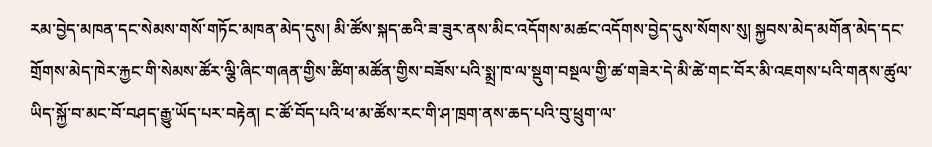རམ་བྱེད་མཁན་དང་སེམས་གསོ་གཏོང་མཁན་མེད་དུས། མི་ཚོས་སྐད་ཆའི་ཟ་ཟུར་ནས་མིང་འདོགས་མཚང་འདོགས་བྱེད་དུས་སོགས་སུ། སྐྱབས་མེད་མགོན་མེད་དང་གྲོགས་མེད་ཁེར་རྐྱང་གི་སེམས་ཚོར་ལྕི་ཞིང་གཞན་གྱིས་ཚིག་མཚོན་གྱིས་བཟོས་པའི་སྨྲ་ཁ་ལ་སྡུག་བསྔལ་གྱི་ཚ་གཟེར་དེ་མི་ཚེ་གང་བོར་མི་འཇགས་པའི་གནས་ཚུལ་ཡིད་སྐྱོ་བ་མང་བོ་བཤད་རྒྱུ་ཡོད་པར་བརྟེན། ང་ཚོ་བོད་པའི་ཕ་མ་ཚོས་རང་གི་ཤ་ཁྲག་ནས་ཆད་པའི་བུ་ཕྲུག་ལ་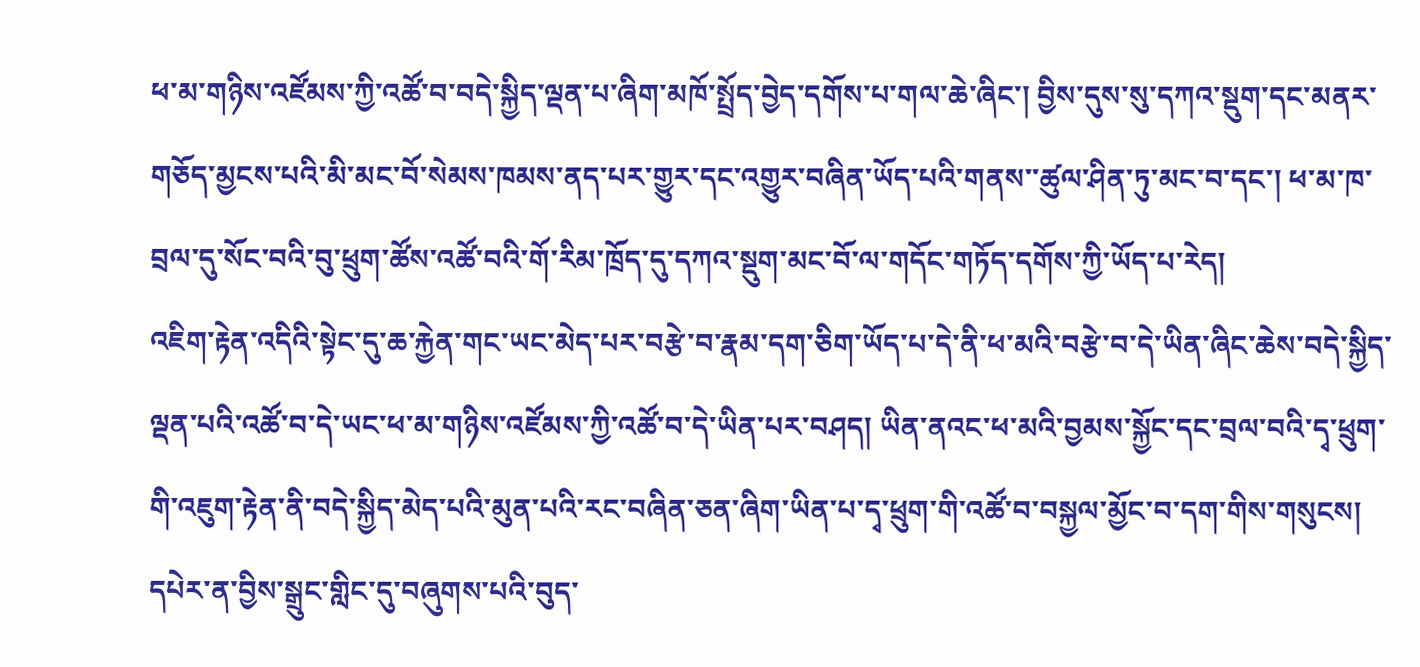ཕ་མ་གཉིས་འཛོམས་ཀྱི་འཚོ་བ་བདེ་སྐྱིད་ལྡན་པ་ཞིག་མཁོ་སྤྲོད་བྱེད་དགོས་པ་གལ་ཆེ་ཞིང་། བྱིས་དུས་སུ་དཀའ་སྡུག་དང་མནར་གཅོད་མྱངས་པའི་མི་མང་བོ་སེམས་ཁམས་ནད་པར་གྱུར་དང་འགྱུར་བཞིན་ཡོད་པའི་གནས་་ཚུལ་ཤིན་ཏུ་མང་བ་དང་། ཕ་མ་ཁ་བྲལ་དུ་སོང་བའི་བུ་ཕྲུག་ཚོས་འཚོ་བའི་གོ་རིམ་ཁྲོད་དུ་དཀའ་སྡུག་མང་བོ་ལ་གདོང་གཏོད་དགོས་ཀྱི་ཡོད་པ་རེད།
འཇིག་རྟེན་འདིའི་སྟེང་དུ་ཆ་རྐྱེན་གང་ཡང་མེད་པར་བརྩེ་བ་རྣམ་དག་ཅིག་ཡོད་པ་དེ་ནི་ཕ་མའི་བརྩེ་བ་དེ་ཡིན་ཞིང་ཆེས་བདེ་སྐྱིད་ལྡན་པའི་འཚོ་བ་དེ་ཡང་ཕ་མ་གཉིས་འཛོམས་ཀྱི་འཚོ་བ་དེ་ཡིན་པར་བཤད། ཡིན་ནའང་ཕ་མའི་བྱམས་སྐྱོང་དང་བྲལ་བའི་དྭ་ཕྲུག་གི་འཇུག་རྟེན་ནི་བདེ་སྐྱིད་མེད་པའི་མུན་པའི་རང་བཞིན་ཅན་ཞིག་ཡིན་པ་དྭ་ཕྲུག་གི་འཚོ་བ་བསྐྱལ་མྱོང་བ་དག་གིས་གསུངས། དཔེར་ན་བྱིས་སྒྲུང་གླིང་དུ་བཞུགས་པའི་བུད་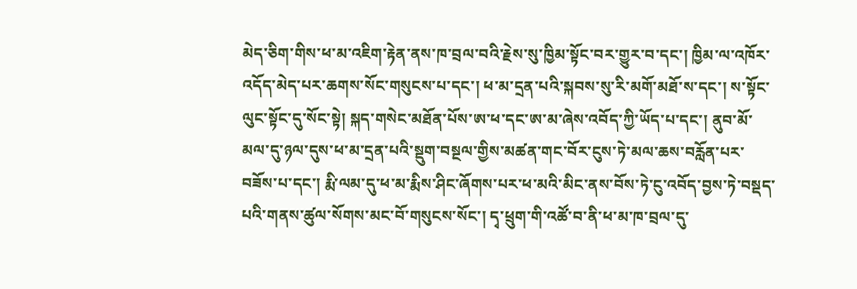མེད་ཅིག་གིས་ཕ་མ་འཇིག་རྟེན་ནས་ཁ་བྲལ་བའི་རྗེས་སུ་ཁྱིམ་སྟོང་བར་གྱུར་བ་དང་། ཁྱིམ་ལ་འཁོར་འདོད་མེད་པར་ཆགས་སོང་གསུངས་པ་དང་། ཕ་མ་དྲན་པའི་སྐབས་སུ་རི་མགོ་མཐོ་ས་དང་། ས་སྟོང་ལུང་སྟོང་དུ་སོང་སྟེ། སྐད་གསེང་མཐོན་པོས་ཨ་ཕ་དང་ཨ་མ་ཞེས་འབོད་ཀྱི་ཡོད་པ་དང་། ནུབ་མོ་མལ་དུ་ཉལ་དུས་ཕ་མ་དྲན་པའི་སྡུག་བསྔལ་གྱིས་མཚན་གང་བོར་ངུས་ཏེ་མལ་ཆས་བརློན་པར་བཟོས་པ་དང་། རྨི་ལམ་དུ་ཕ་མ་རྨིས་ཤིང་ཞོགས་པར་ཕ་མའི་མིང་ནས་བོས་ཏེ་ངུ་འབོད་བྱས་ཏེ་བསྡད་པའི་གནས་ཚུལ་སོགས་མང་བོ་གསུངས་སོང་། དྭ་ཕྲུག་གི་འཚོ་བ་ནི་ཕ་མ་ཁ་བྲལ་དུ་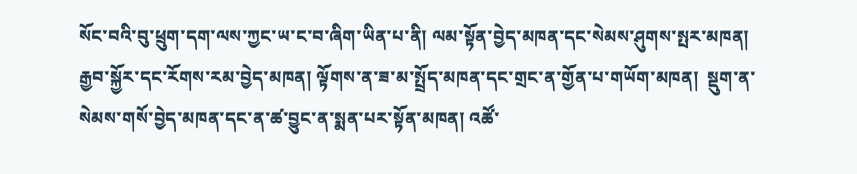སོང་བའི་བུ་ཕྲུག་དག་ལས་ཀྱང་ཡ་ང་བ་ཞིག་ཡིན་པ་ནི། ལམ་སྟོན་བྱེད་མཁན་དང་སེམས་ཤུགས་སྤར་མཁན། རྒྱབ་སྐྱོར་དང་རོགས་རམ་བྱེད་མཁན། ལྟོགས་ན་ཟ་མ་སྤྲོད་མཁན་དང་གྲང་ན་གྱོན་པ་གཡོག་མཁན།  སྡུག་ན་སེམས་གསོ་བྱེད་མཁན་དང་ན་ཚ་བྱུང་ན་སྨན་པར་སྟོན་མཁན། འཚོ་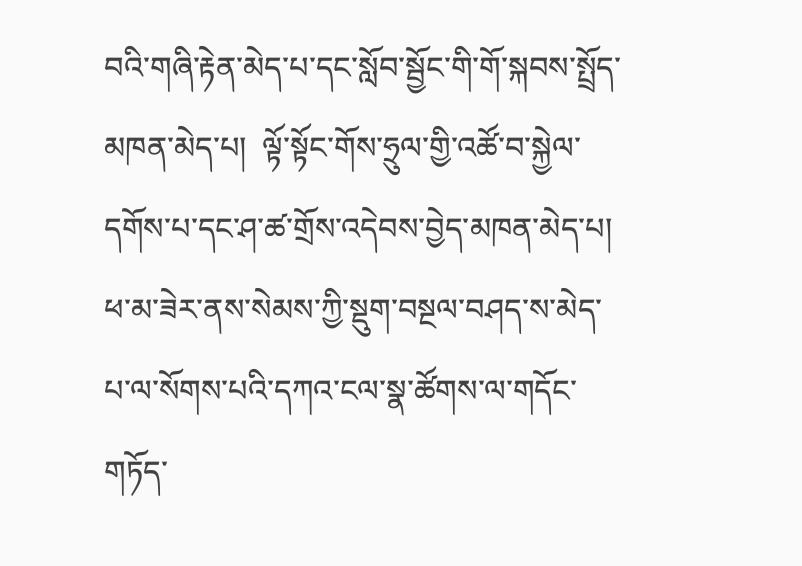བའི་གཞི་རྟེན་མེད་པ་དང་སློབ་སྦྱོང་གི་གོ་སྐབས་སྤྲོད་མཁན་མེད་པ།  ལྟོ་སྟོང་གོས་ཧྲུལ་གྱི་འཚོ་བ་སྐྱེལ་དགོས་པ་དང་ཤ་ཚ་གྲོས་འདེབས་བྱེད་མཁན་མེད་པ། ཕ་མ་ཟེར་ནས་སེམས་ཀྱི་སྡུག་བསྔལ་བཤད་ས་མེད་པ་ལ་སོགས་པའི་དཀའ་ངལ་སྣ་ཚོགས་ལ་གདོང་གཏོད་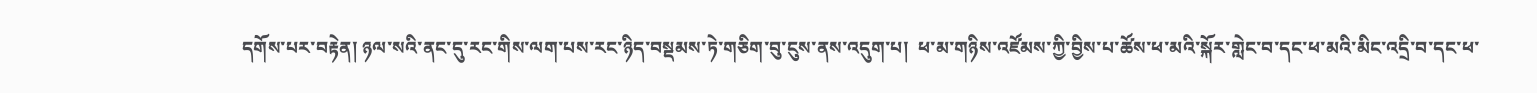དགོས་པར་བརྟེན། ཉལ་སའི་ནང་དུ་རང་གིས་ལག་པས་རང་ཉིད་བསྡམས་ཏེ་གཅིག་བུ་ངུས་ནས་འདུག་པ།  ཕ་མ་གཉིས་འཛོམས་ཀྱི་བྱིས་པ་ཚོས་ཕ་མའི་སྐོར་གླེང་བ་དང་ཕ་མའི་མིང་འདྲི་བ་དང་ཕ་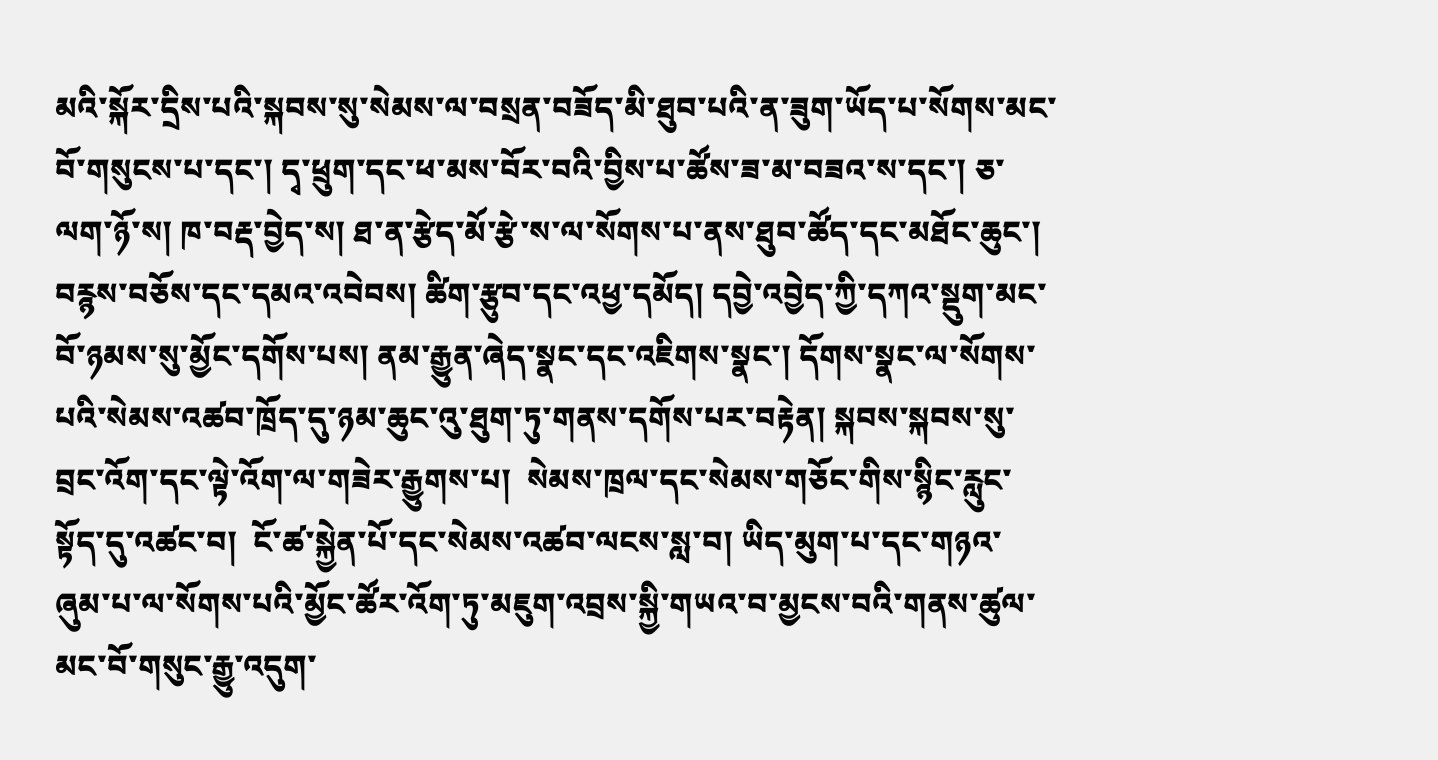མའི་སྐོར་དྲིས་པའི་སྐབས་སུ་སེམས་ལ་བསྲན་བཟོད་མི་ཐུབ་པའི་ན་ཟུག་ཡོད་པ་སོགས་མང་བོ་གསུངས་པ་དང་། དྭ་ཕྲུག་དང་ཕ་མས་བོར་བའི་བྱིས་པ་ཚོས་ཟ་མ་བཟའ་ས་དང་། ཅ་ལག་ཉོ་ས། ཁ་བརྡ་བྱེད་ས། ཐ་ན་རྩེད་མོ་རྩེ་ས་ལ་སོགས་པ་ནས་ཐུབ་ཚོད་དང་མཐོང་ཆུང་། བརྙས་བཅོས་དང་དམའ་འབེབས། ཚིག་རྩུབ་དང་འཕྱ་དམོད། དབྱེ་འབྱེད་ཀྱི་དཀའ་སྡུག་མང་བོ་ཉམས་སུ་མྱོང་དགོས་པས། ནམ་རྒྱུན་ཞེད་སྣང་དང་འཇིགས་སྣང་། དོགས་སྣང་ལ་སོགས་པའི་སེམས་འཚབ་ཁྲོད་དུ་ཉམ་ཆུང་འུ་ཐུག་ཏུ་གནས་དགོས་པར་བརྟེན། སྐབས་སྐབས་སུ་བྲང་འོག་དང་ལྟེ་འོག་ལ་གཟེར་རྒྱུགས་པ།  སེམས་ཁྲལ་དང་སེམས་གཅོང་གིས་སྙིང་རླུང་སྟོད་དུ་འཚང་བ།  ངོ་ཚ་སྐྱེན་པོ་དང་སེམས་འཚབ་ལངས་སླ་བ། ཡིད་མུག་པ་དང་གཉའ་ཞུམ་པ་ལ་སོགས་པའི་མྱོང་ཚོར་འོག་ཏུ་མཇུག་འབྲས་སྐྱི་གཡའ་བ་མྱངས་བའི་གནས་ཚུལ་མང་བོ་གསུང་རྒྱུ་འདུག་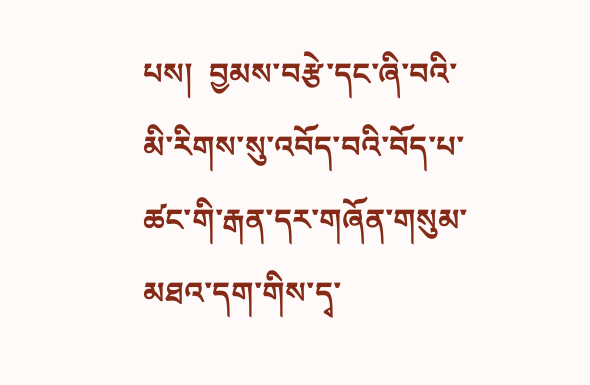པས།  བྱམས་བརྩེ་དང་ཞི་བའི་མི་རིགས་སུ་འབོད་བའི་བོད་པ་ཚང་གི་རྒན་དར་གཞོན་གསུམ་མཐའ་དག་གིས་དྭ་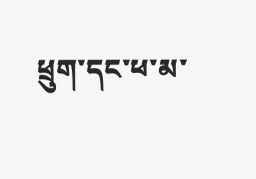ཕྲུག་དང་ཕ་མ་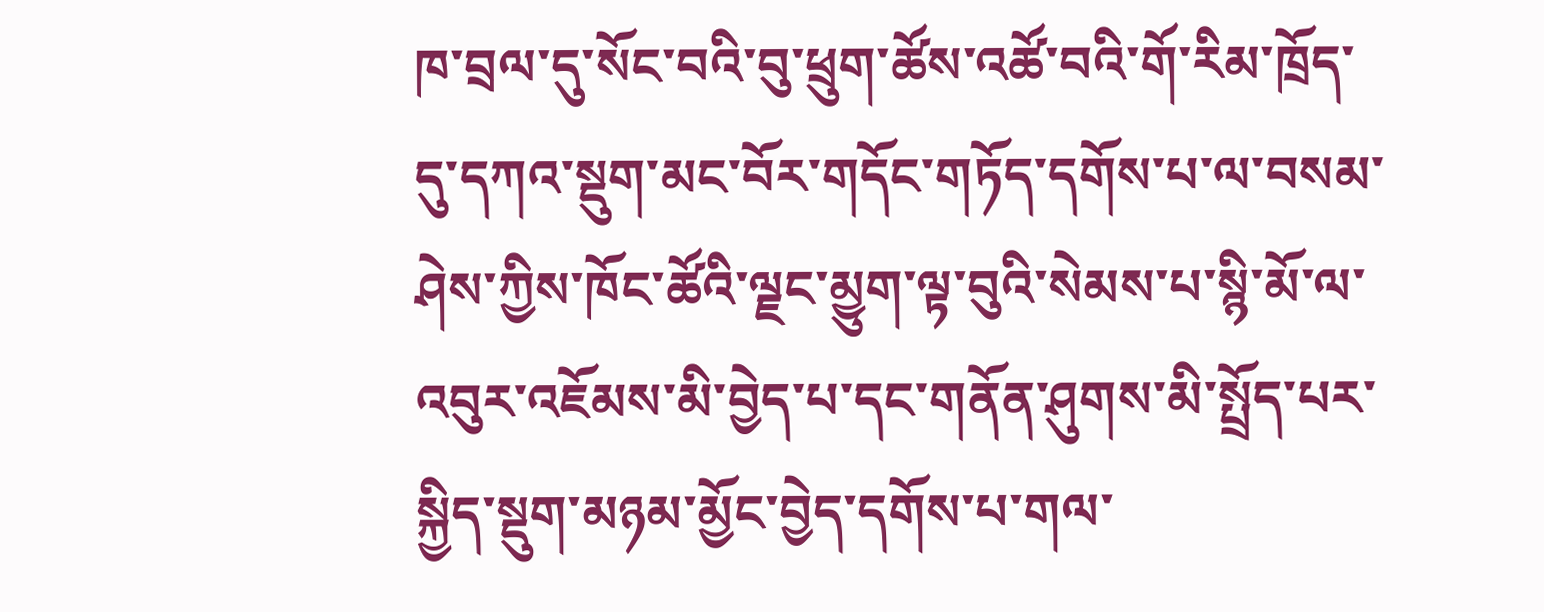ཁ་བྲལ་དུ་སོང་བའི་བུ་ཕྲུག་ཚོས་འཚོ་བའི་གོ་རིམ་ཁྲོད་དུ་དཀའ་སྡུག་མང་བོར་གདོང་གཏོད་དགོས་པ་ལ་བསམ་ཤེས་ཀྱིས་ཁོང་ཚོའི་ལྗང་མྱུག་ལྟ་བུའི་སེམས་པ་སྙི་མོ་ལ་འབུར་འཇོམས་མི་བྱེད་པ་དང་གནོན་ཤུགས་མི་སྤྲོད་པར་སྐྱིད་སྡུག་མཉམ་མྱོང་བྱེད་དགོས་པ་གལ་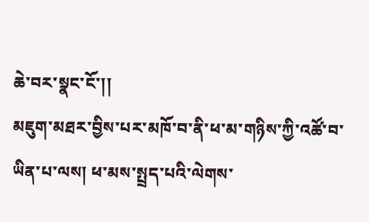ཆེ་བར་སྣང་ངོ་།།
མཇུག་མཐར་བྱིས་པར་མཁོ་བ་ནི་ཕ་མ་གཉིས་ཀྱི་འཚོ་བ་ཡིན་པ་ལས། ཕ་མས་སྤྲད་པའི་ལེགས་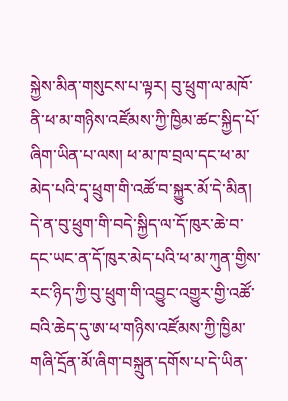སྐྱེས་མིན་གསུངས་པ་ལྟར། བུ་ཕྲུག་ལ་མཁོ་ནི་ཕ་མ་གཉིས་འཛོམས་ཀྱི་ཁྱིམ་ཚང་སྐྱིད་པོ་ཞིག་ཡིན་པ་ལས། ཕ་མ་ཁ་བྲལ་དང་ཕ་མ་མེད་པའི་དྭ་ཕྲུག་གི་འཚོ་བ་སྐྱུར་མོ་དེ་མིན། དེ་ན་བུ་ཕྲུག་གི་བདེ་སྐྱིད་ལ་དོ་ཁུར་ཆེ་བ་དང་ཡང་ན་དོ་ཁུར་མེད་པའི་ཕ་མ་ཀུན་གྱིས་རང་ཉིད་ཀྱི་བུ་ཕྲུག་གི་འབྱུང་འགྱུར་གྱི་འཚོ་བའི་ཆེད་དུ་ཨ་ཕ་གཉིས་འཛོམས་ཀྱི་ཁྱིམ་གཞི་དྲོན་མོ་ཞིག་བསྐྲུན་དགོས་པ་དེ་ཡིན་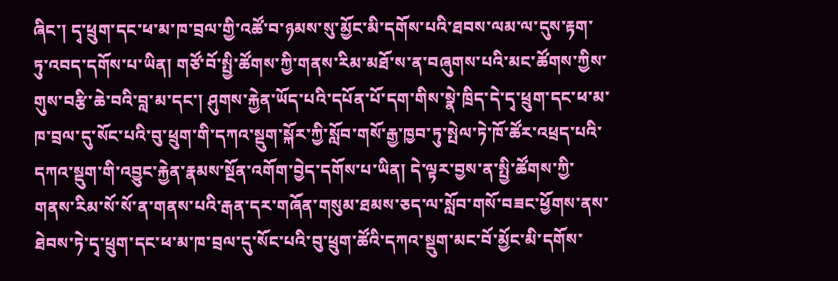ཞིང་། དྭ་ཕྲུག་དང་ཕ་མ་ཁ་བྲལ་གྱི་འཚོ་བ་ཉམས་སུ་མྱོང་མི་དགོས་པའི་ཐབས་ལམ་ལ་དུས་རྟག་ཏུ་འབད་དགོས་པ་ཡིན། གཙོ་བོ་སྤྱི་ཚོགས་ཀྱི་གནས་རིམ་མཐོ་ས་ན་བཞུགས་པའི་མང་ཚོགས་ཀྱིས་གུས་བརྩི་ཆེ་བའི་བླ་མ་དང་། ཤུགས་རྐྱེན་ཡོད་པའི་དཔོན་པོ་དག་གིས་སྣེ་ཁྲིད་དེ་དྭ་ཕྲུག་དང་ཕ་མ་ཁ་བྲལ་དུ་སོང་པའི་བུ་ཕྲུག་གི་དཀའ་སྡུག་སྐོར་ཀྱི་སློབ་གསོ་རྒྱ་ཁྱབ་ཏུ་སྤེལ་ཏེ་ཁོ་ཚོར་འཕྲད་པའི་དཀའ་སྡུག་གི་འབྱུང་རྐྱེན་རྣམས་སྔོན་འགོག་བྱེད་དགོས་པ་ཡིན། དེ་ལྟར་བྱས་ན་སྤྱི་ཚོགས་ཀྱི་གནས་རིམ་སོ་སོ་ན་གནས་པའི་རྒན་དར་གཞོན་གསུམ་ཐམས་ཅད་ལ་སློབ་གསོ་བཟང་ཕྱོགས་ནས་ཐེབས་ཏེ་དྭ་ཕྲུག་དང་ཕ་མ་ཁ་བྲལ་དུ་སོང་པའི་བུ་ཕྲུག་ཚོའི་དཀའ་སྡུག་མང་བོ་མྱོང་མི་དགོས་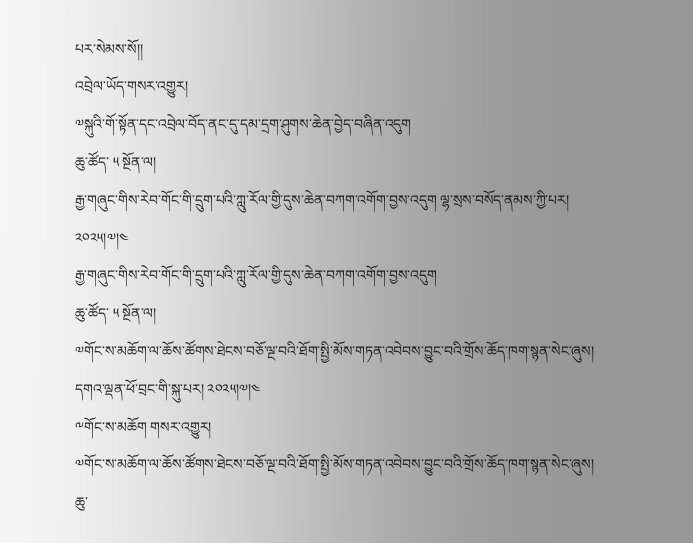པར་སེམས་སོ།།
འབྲེལ་ཡོད་གསར་འགྱུར།
༧སྐུའི་གོ་སྟོན་དང་འབྲེལ་བོད་ནང་དུ་དམ་དྲག་ཤུགས་ཆེན་བྱེད་བཞིན་འདུག
ཆུ་ཚོད་ ༥ སྔོན་ལ།
རྒྱ་གཞུང་གིས་རེབ་གོང་གི་དྲུག་པའི་ཀླུ་རོལ་གྱི་དུས་ཆེན་བཀག་འགོག་བྱས་འདུག ལྷ་སྲས་བསོད་ནམས་ཀྱི་པར། ༢༠༢༥།༧།༤
རྒྱ་གཞུང་གིས་རེབ་གོང་གི་དྲུག་པའི་ཀླུ་རོལ་གྱི་དུས་ཆེན་བཀག་འགོག་བྱས་འདུག
ཆུ་ཚོད་ ༥ སྔོན་ལ།
༧གོང་ས་མཆོག་ལ་ཆོས་ཚོགས་ཐེངས་བཅོ་ལྔ་བའི་ཐོག་སྤྱི་མོས་གཏན་འབེབས་བྱུང་བའི་གྲོས་ཆོད་ཁག་སྙན་སེང་ཞུས། དགའ་ལྡན་ཕོ་བྲང་གི་སྐུ་པར། ༢༠༢༥།༧།༤
༸གོང་ས་མཆོག གསར་འགྱུར།
༧གོང་ས་མཆོག་ལ་ཆོས་ཚོགས་ཐེངས་བཅོ་ལྔ་བའི་ཐོག་སྤྱི་མོས་གཏན་འབེབས་བྱུང་བའི་གྲོས་ཆོད་ཁག་སྙན་སེང་ཞུས།
ཆུ་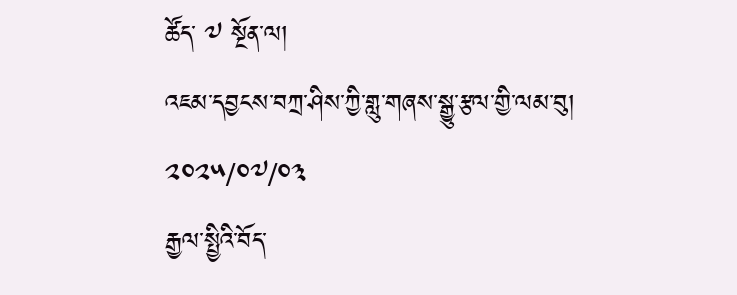ཚོད་ ༧ སྔོན་ལ།
འཇམ་དབྱངས་བཀྲ་ཤིས་ཀྱི་གླུ་གཞས་སྒྱུ་རྩལ་གྱི་ལམ་བུ།
༢༠༢༥/༠༧/༠༣
རྒྱལ་སྤྱིའི་བོད་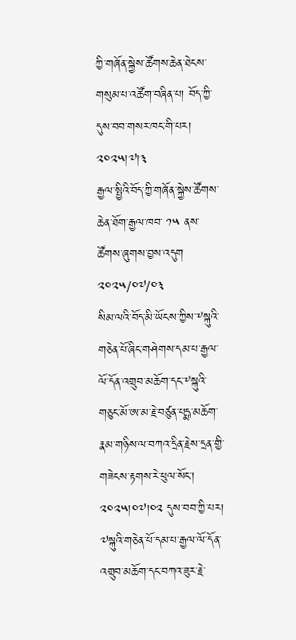ཀྱི་གཞོན་སྐྱེས་ཚོགས་ཆེན་ཐེངས་གསུམ་པ་འཚོག་བཞིན་པ། བོད་ཀྱི་དུས་བབ་གསར་ཁང་གི་པར། ༢༠༢༥།༧།༣
རྒྱལ་སྤྱིའི་བོད་ཀྱི་གཞོན་སྐྱེས་ཚོགས་ཆེན་ཐོག་རྒྱལ་ཁབ་ ༡༥ ནས་ཚོགས་ཞུགས་བྱས་འདུག
༢༠༢༥/༠༧/༠༣
སིམ་ལའི་བོད་མི་ཡོངས་ཀྱིས་༸སྐུའི་གཅེན་པོ་ཞིང་གཤེགས་དམ་པ་རྒྱལ་ལོ་དོན་འགྲུབ་མཆོག་དང་༸སྐུའི་གཅུང་མོ་ཨ་མ་རྗེ་བཙུན་པདྨ་མཆོག་རྣམ་གཉིས་ལ་བཀའ་དྲིན་རྗེས་དྲན་གྱི་གཟེངས་རྟགས་རེ་ཕུལ་སོང་།  ༢༠༢༥།༠༧།༠༢ དུས་བབ་ཀྱི་པར།
༧སྐུའི་གཅེན་པོ་དམ་པ་རྒྱལ་ལོ་དོན་འགྲུབ་མཆོག་དང་བཀའ་ཟུར་རྗེ་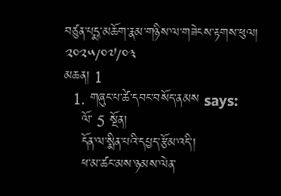བཙུན་པདྨ་མཆོག་རྣམ་གཉིས་ལ་གཟེངས་རྟགས་ཕུལ།
༢༠༢༥/༠༧/༠༣
མཆན། 1
  1. གཞུང་པ་ཚེ་དབང་བསོད་ནམས says:
    ལོ་ 5 སྔོན།
    དོན་ལ་སྨིན་པའི་དཔྱད་རྩོམ་འདི་།
    ཕ་མ་ཚང་མས་ཉམས་ལེན་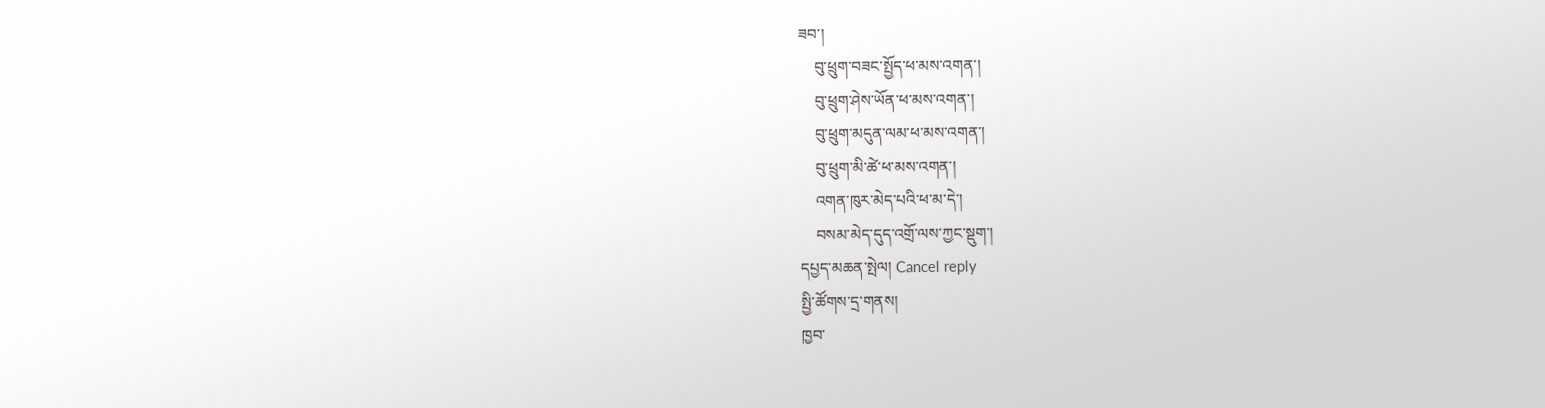ཟབ་།
    བུ་ཕྲུག་བཟང་སྤྱོད་ཕ་མས་འགན་།
    བུ་ཕྲུག་ཤེས་ཡོན་ཕ་མས་འགན་།
    བུ་ཕྲུག་མདུན་ལམ་ཕ་མས་འགན་།
    བུ་ཕྲུག་མི་ཚེ་ཕ་མས་འགན་།
    འགན་ཁུར་མེད་པའི་ཕ་མ་དེ་།
    བསམ་མེད་དུད་འགྲོ་ལས་ཀྱང་སྡུག་།
དཔྱད་མཆན་སྤེལ། Cancel reply
སྤྱི་ཚོགས་དྲ་གནས།
ཁྱབ་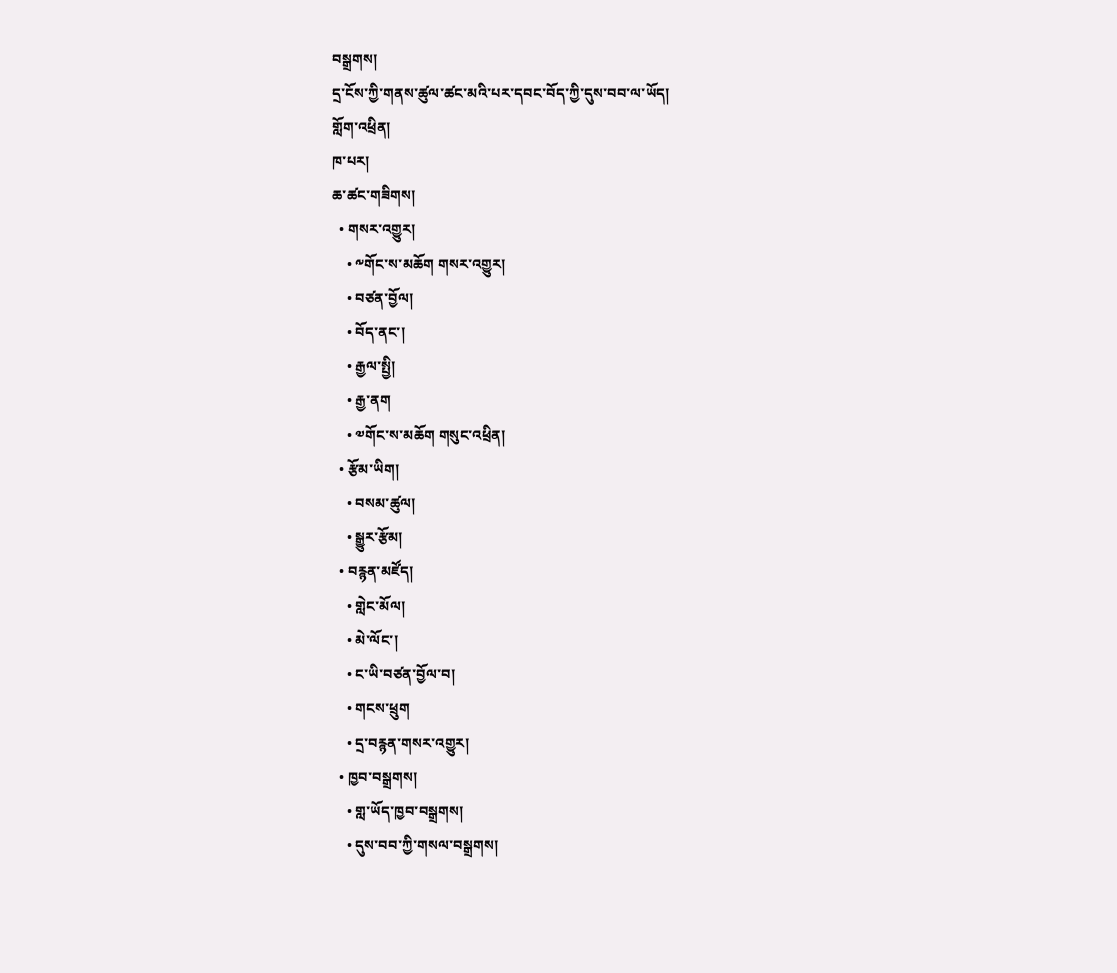བསྒྲགས།
དྲ་ངོས་ཀྱི་གནས་ཚུལ་ཚང་མའི་པར་དབང་བོད་ཀྱི་དུས་བབ་ལ་ཡོད།
གློག་འཕྲིན།
ཁ་པར།
ཆ་ཚང་གཟིགས།
  • གསར་འགྱུར།
    • ༸གོང་ས་མཆོག གསར་འགྱུར།
    • བཙན་བྱོལ།
    • བོད་ནང་།
    • རྒྱལ་སྤྱི།
    • རྒྱ་ནག
    • ༧གོང་ས་མཆོག གསུང་འཕྲིན།
  • རྩོམ་ཡིག།
    • བསམ་ཚུལ།
    • སྒྱུར་རྩོམ།
  • བརྙན་མཛོད།
    • གླེང་མོལ།
    • མེ་ལོང་།
    • ང་ཡི་བཙན་བྱོལ་བ།
    • གངས་ཕྲུག
    • དྲ་བརྙན་གསར་འགྱུར།
  • ཁྱབ་བསྒྲགས།
    • གླ་ཡོད་ཁྱབ་བསྒྲགས།
    • དུས་བབ་ཀྱི་གསལ་བསྒྲགས།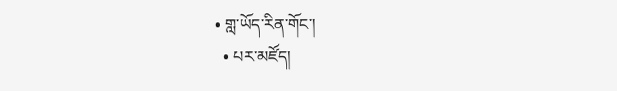• གླ་ཡོད་རིན་གོང་།
  • པར་མཛོད།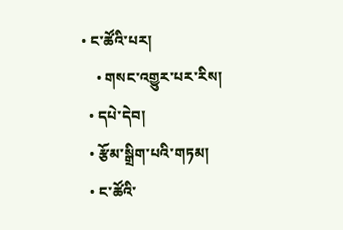• ང་ཚོའི་པར།
    • གསང་འགྱུར་པར་རིས།
  • དཔེ་དེབ།
  • རྩོམ་སྒྲིག་པའི་གཏམ།
  • ང་ཚོའི་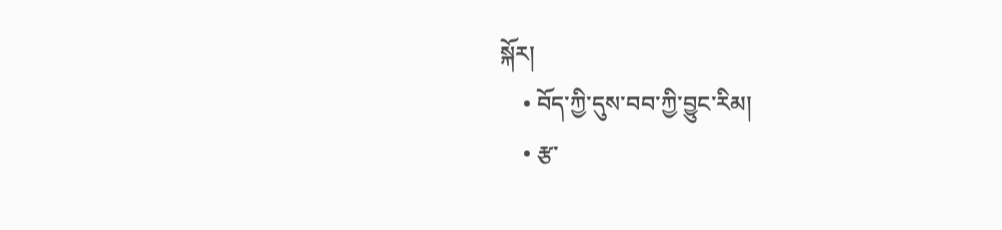སྐོར།
    • བོད་ཀྱི་དུས་བབ་ཀྱི་བྱུང་རིམ།
    • རྩ་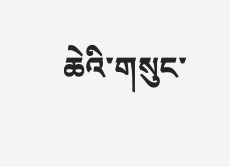ཆེའི་གསུང་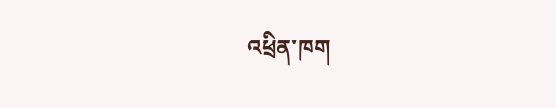འཕྲིན་ཁག